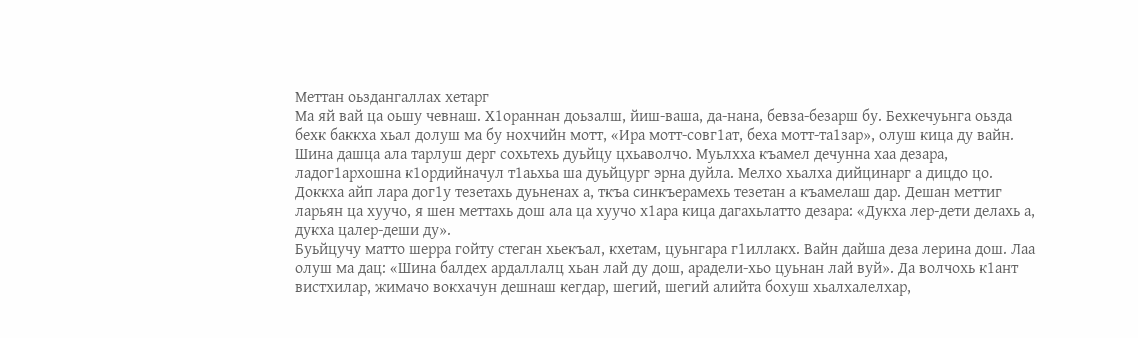Меттан оьздангаллах хетарг
Ма яй вай ца оьшу чевнаш. Х1ораннан доьзалш, йиш-ваша, да-нана, бевза-безарш бу. Бехкечуьнга оьзда бехк баккха хьал долуш ма бу нохчийн мотт, «Ира мотт-совг1ат, беха мотт-та1зар», олуш кица ду вайн.
Шина дашца ала тарлуш дерг сохьтехь дуьйцу цхьаволчо. Муьлхха къамел дечунна хаа дезара, ладог1архошна к1ордийначул т1аьхьа ша дуьйцург эрна дуйла. Мелхо хьалха дийцинарг а дицдо цо. Доккха айп лара дог1у тезетахь дуьненах а, ткъа синкъерамехь тезетан а къамелаш дар. Дешан меттиг ларьян ца хуучо, я шен меттахь дош ала ца хуучо х1ара кица дагахьлатто дезара: «Дукха лер-дети делахь а, дукха цалер-деши ду».
Буьйцучу матто шерра гойту стеган хьекъал, кхетам, цуьнгара г1иллакх. Вайн дайша деза лерина дош. Лаа олуш ма дац: «Шина балдех ардаллалц хьан лай ду дош, арадели-хьо цуьнан лай вуй». Да волчохь к1ант вистхилар, жимачо вокхачун дешнаш кегдар, шегий, шегий алийта бохуш хьалхалелхар,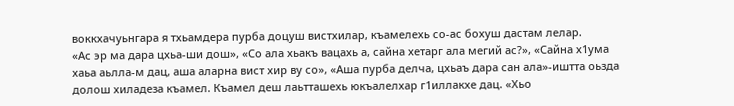воккхачуьнгара я тхьамдера пурба доцуш вистхилар, къамелехь со-ас бохуш дастам лелар.
«Ас эр ма дара цхьа-ши дош», «Со ала хьакъ вацахь а, сайна хетарг ала мегий ас?», «Сайна х1ума хаьа аьлла-м дац, аша аларна вист хир ву со», «Аша пурба делча, цхьаъ дара сан ала»-иштта оьзда долош хиладеза къамел. Къамел деш лаьтташехь юкъалелхар г1иллакхе дац. «Хьо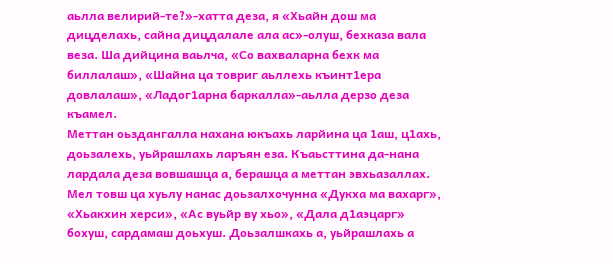аьлла велирий-те?»-хатта деза, я «Хьайн дош ма дицделахь, сайна дицдалале ала ас»-олуш, бехказа вала веза. Ша дийцина ваьлча, «Со вахваларна бехк ма биллалаш», «Шайна ца товриг аьллехь къинт1ера довлалаш», «Ладог1арна баркалла»-аьлла дерзо деза къамел.
Меттан оьздангалла нахана юкъахь ларйина ца 1аш, ц1ахь, доьзалехь, уьйрашлахь ларъян еза. Къаьсттина да-нана лардала деза вовшашца а, берашца а меттан эвхьазаллах. Мел товш ца хуьлу нанас доьзалхочунна «Дукха ма вахарг», «Хьакхин херси», «Ас вуьйр ву хьо», «Дала д1аэцарг» бохуш, сардамаш доьхуш. Доьзалшкахь а, уьйрашлахь а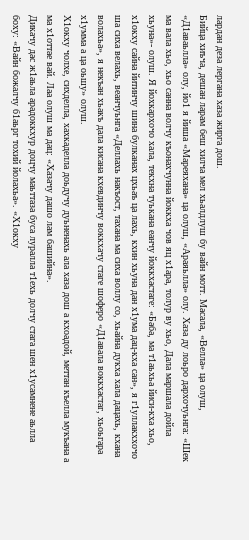лардан деза лергана хаза жирга дош.
Бийца хиъча, дешан ларам беш хилча мел хьалдлуш бу вайн мотт. Масала, «Велла» ца олуш, «Д1аваьлла» олу, йо1 я йиша «Мареяхана» ца олуш, «Араяьлла» олу. Хаза ду лоьро дархочуьнга: «Шек ма вала хьо, хьо санна волчу къонахчунна йоккха чов яц х1ара, толур ву хьо, Дала маршала дойла хьуна»- олуш. Я йохкархочо хала, текхна туькана еанчу йоккхастаге: «Баба, ма т1аьхьа йиси-кха хьо, х1окху сайна йитинчу шина булканах цхьаъ ца лахь, кхин хьуна дан х1ума дац-кха сан», я г1уллакххочо ша сиха велахь, веанчуьнга «Деллахь накъост, тахана ма сиха воллу со, хьайна дукха хала дацахь, кхана волахьа», я некъан хьакъ дала кисана кхевдинчу воккхачу стаге шоферо «Д1авала воккхастаг, хьоьгара х1умма а ца оьшу» олуш.
Х1окху чолхе, сихделла, хахкаделла доьдучу дуьненахь ала хаза дош а кхоадой, меттан къелла мукъана а ма х1оттае вай. Лаа олуш ма дац: «Хазачу дашо лам башийна».
Дикачу дас ж1аьла арадоккхур доцчу маьттаза буса луралла т1ехь долчу стага шен х1усамнене аьлла боху: «Вайн божалчу б1аьрг тохий йолахьа». «Х1окху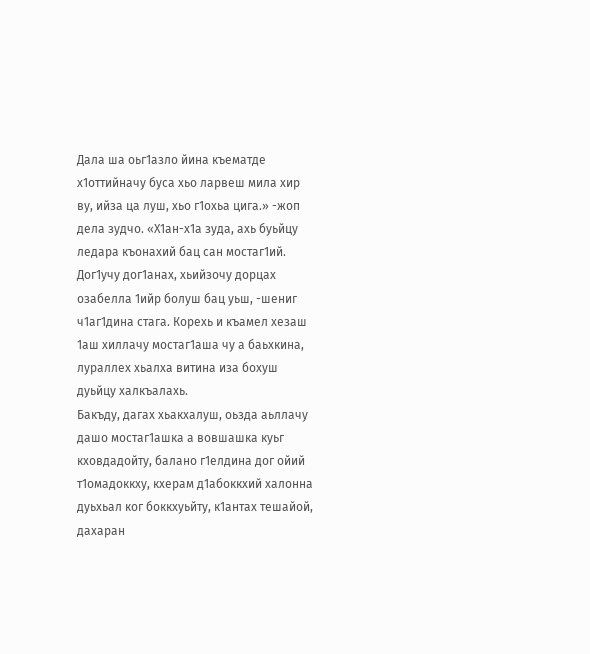Дала ша оьг1азло йина къематде х1оттийначу буса хьо ларвеш мила хир ву, ийза ца луш, хьо г1охьа цига.» -жоп дела зудчо. «Х1ан-х1а зуда, ахь буьйцу ледара къонахий бац сан мостаг1ий. Дог1учу дог1анах, хьийзочу дорцах озабелла 1ийр болуш бац уьш, -шениг ч1аг1дина стага. Корехь и къамел хезаш 1аш хиллачу мостаг1аша чу а баьхкина, лураллех хьалха витина иза бохуш дуьйцу халкъалахь.
Бакъду, дагах хьакхалуш, оьзда аьллачу дашо мостаг1ашка а вовшашка куьг кховдадойту, балано г1елдина дог ойий т1омадоккху, кхерам д1абоккхий халонна дуьхьал ког боккхуьйту, к1антах тешайой, дахаран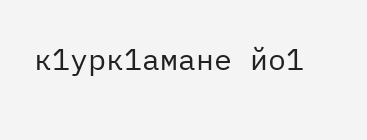к1урк1амане йо1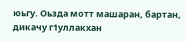юьгу. Оьзда мотт машаран, бартан, дикачу г1уллакхан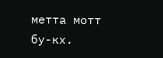метта мотт бу-кх.